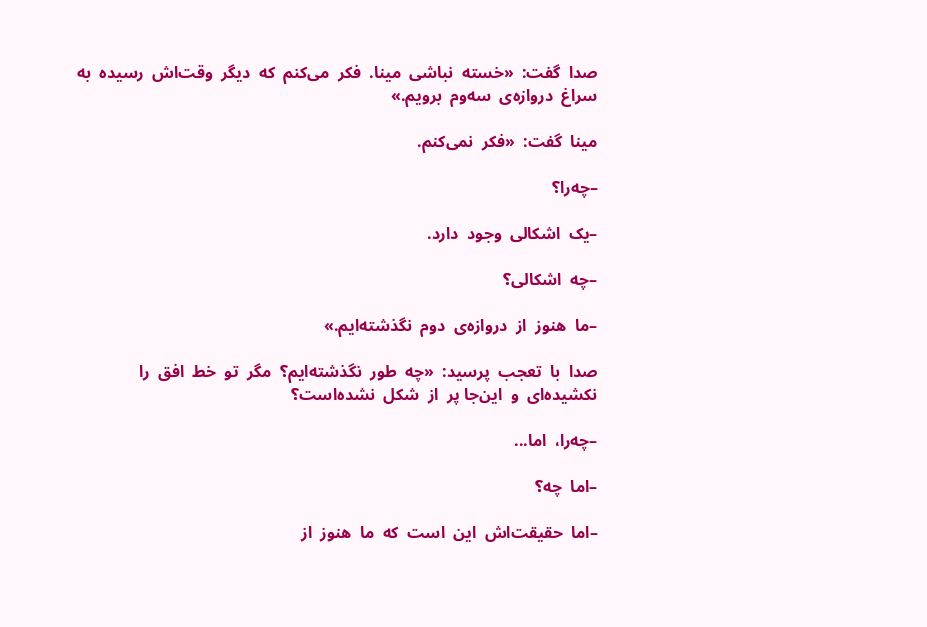صدا  گفت:  «خسته  نباشی  مينا.  فکر  می‌کنم  که  ديگر  وقت‌اش  رسيده  به  سراغ  دروازه‌ی  سه‌وم  برويم.»

مينا  گفت:  «فکر  نمی‌کنم.

–چه‌را؟

–يک  اشکالی  وجود  دارد.

–چه  اشکالی؟

–ما  هنوز  از  دروازه‌ی  دوم  نگذشته‌ايم.»

صدا  با  تعجب  پرسيد:  «چه  طور  نگذشته‌ايم؟  مگر  تو  خط  افق  را  نکشيده‌ای  و  اين‌جا پر  از  شکل  نشده‌است؟

–چه‌را،  اما...

–اما  چه؟

–اما  حقيقت‌اش  اين  است  که  ما  هنوز  از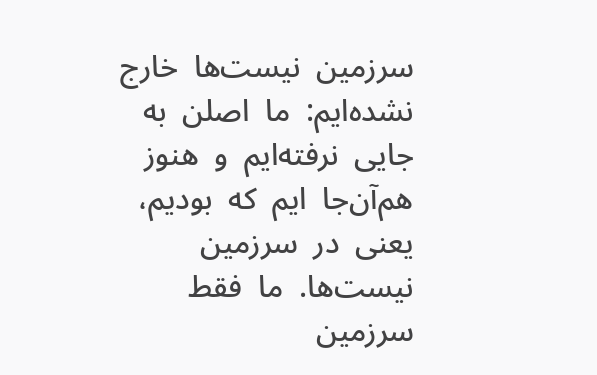سرزمين  نيست‌ها  خارج  نشده‌ايم:  ما  اصلن  به  جايی  نرفته‌ايم  و  هنوز  هم‌آن‌جا  ايم  که  بوديم،  يعنی  در  سرزمين  نيست‌ها.  ما  فقط  سرزمين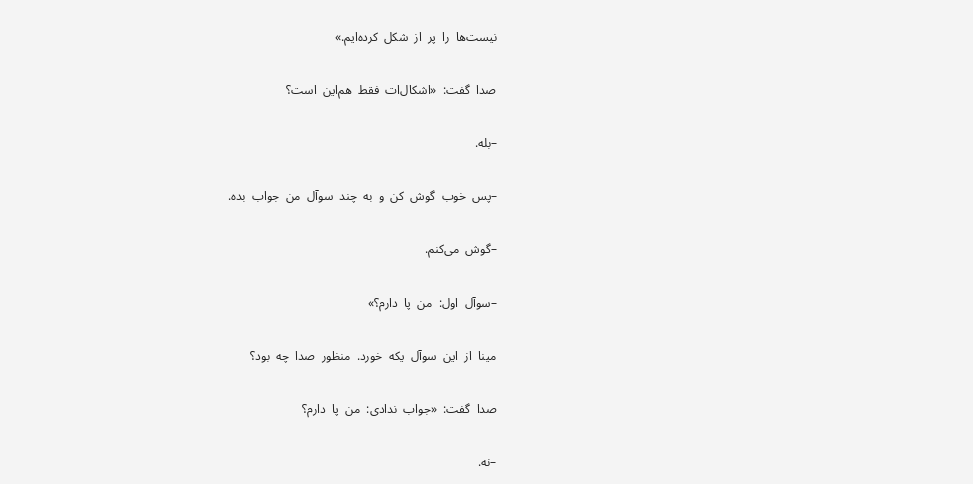نيست‌ها  را  پر  از  شکل  کرده‌ايم.»

صدا  گفت:  «اشکال‌ات  فقط  هم‌اين  است؟

–بله.

–پس  خوب  گوش  کن  و  به  چند  سوآل  من  جواب  بده.

–گوش  می‌کنم.

–سوآل  اول:  من  پا  دارم؟»

مينا  از  اين  سوآل  يکه  خورد.  منظور  صدا  چه  بود؟

صدا  گفت:  «جواب  ندادی:  من  پا  دارم؟

–نه.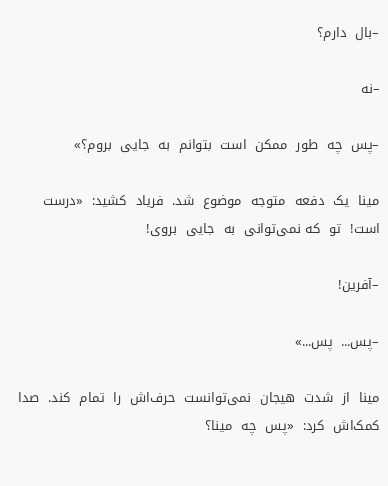–بال  دارم؟

–نه

–پس  چه  طور  ممکن  است  بتوانم  به  جايی  بروم؟»

مينا  يک  دفعه  متوجه  موضوع  شد.  فرياد  کشيد:  «درست  است!  تو  که نمی‌توانی  به  جايی  بروی!

–آفرين!

–پس...  پس...»

مينا  از  شدت  هيجان  نمی‌توانست  حرف‌اش  را  تمام  کند.  صدا  کمک‌اش  کرد:  «پس  چه  مينا؟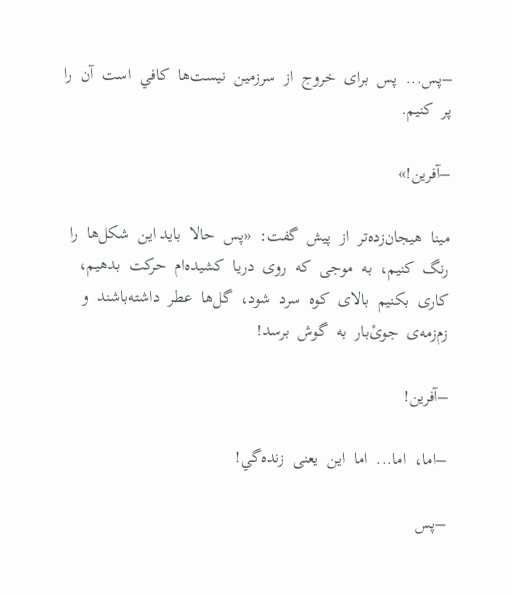–پس...  پس  برای  خروج  از  سرزمين  نيست‌ها  کافي  است  آن  را  پر  کنيم.

–آفرين!»

مينا  هيجان‌زده‌تر  از  پيش  گفت:  «پس  حالا  بايد اين  شکل‌ها  را  رنگ  کنيم،  به  موجی  که  روی  دريا  کشيده‌ام  حرکت  بدهيم،  کاری  بکنيم  بالای  کوه  سرد  شود،  گل‌ها  عطر  داشته‌باشند  و  زم‌زمه‌ی  جویْ‌بار  به  گوش  برسد!

–آفرين!

–اما،  اما...  اما  اين  يعنی  زنده‌گي!

–پس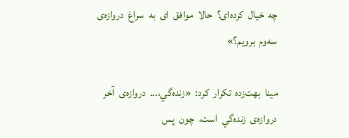چه  خيال  کرده‌ای؟  حالا  موافق  ای  به  سراغ  دروازه‌ی  سه‌وم  برويم؟»

مينا  بهت‌زده  تکرار  کرد:  «زنده‌گي،...  دروازه‌ی  آخر  دروازه‌ی  زنده‌گي  است،  چون  پس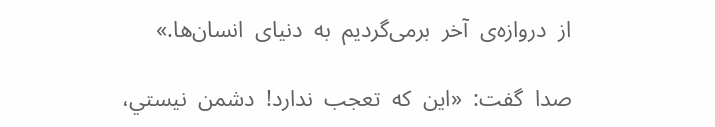از  دروازه‌ی  آخر  برمی‌گرديم  به  دنيای  انسان‌ها.»

صدا  گفت:  «اين  که  تعجب  ندارد!  دشمن  نيستي،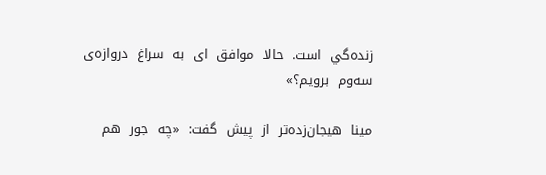زنده‌گي  است.  حالا  موافق  ای  به  سراغ  دروازه‌ی  سه‌وم  برويم؟»

مينا  هيجان‌زده‌تر  از  پيش  گفت:  «چه  جور  هم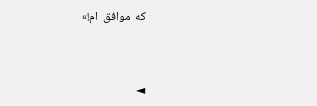که  موافق  ام!»



◄